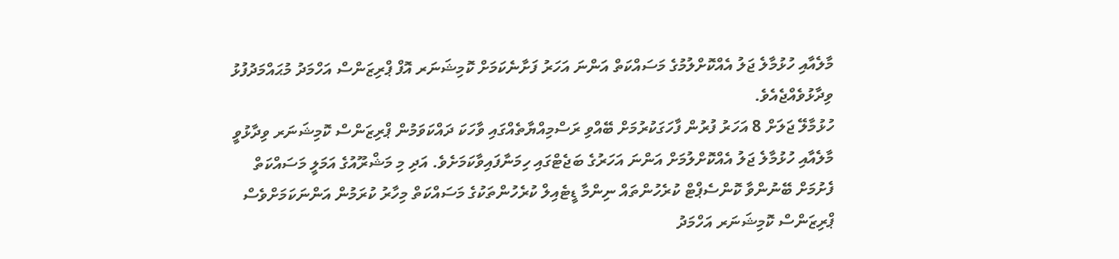މާލެއާއި ހުޅުމާލެ ޖަލު އެއްކޮށްލުމުގެ މަސައްކަތް އަންނަ އަހަރު ފަށާނެކަމަށް ކޮމިޝަނަރ އޮފް ޕްރިޒަންސް އަހްމަދު މުޙައްމަދުފުޅު ވިދާޅުވެއްޖެއެވެ.
ހުޅުމާލޭ ޖަލަށް 8 އަހަރު ފުރުން ފާހަގަކުރުމަށް ބޭއްވި ރަސްމިއްޔާތެއްގައި ވާހަކަ ދައްކަވަމުން ޕްރިޒަންސް ކޮމިޝަނަރ ވިދާޅުވީ މާލެއާއި ހުޅުމާލެ ޖަލު އެއްކޮށްލުމަށް އަންނަ އަހަރުގެ ބަޖެޓްގައި ހިމަނާފައިވާކަމަށެވެ. އަދި މި މަޝްރޫއުގެ އަމަލީ މަސައްކަތް ފެށުމަށް ބޭނުންވާ ކޮންސެޕްޓް ކުރެހުންތައް ނިންމާ ޑީޓެއިލް ކުރެހުންތަކުގެ މަސައްކަތް މިހާރު ކުރަމުން އަންނަކަމަށްވެސް ޕްރިޒަންސް ކޮމިޝަނަރ އަހްމަދު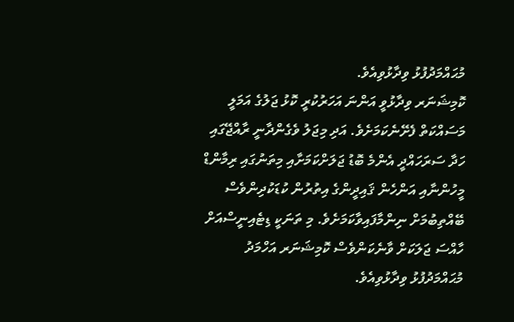މުޙައްމަދުފުޅު ވިދާޅުވިއެވެ.
ކޮމިޝަނަރ ވިދާޅުވީ އަންނަ އަހަރުކުރީ ކޮޅު ޖަލުގެ އަމަލީ މަސައްކަތް ފެށޭނެކަމަށެވެ. އަދި މިޖަލު ވެގެންދާނީ ރާއްޖޭގައި ހަދާ ސަރަހައްދީ އެންމެ ބޮޑު ޖަލަށްކަމަށާއި މިތަނުގައި ރިމާންޑް މީހުންނާއި އަންހެން ޤައިދީންގެ އިތުރުން ކުޑަކުދިންވެސް ބޭއްތިބުމަށް ނިންމާފައިވާކަމަށެވެ. މި ތަނަކީ ޑިޓެއިނީސްއަށް ހާއްސަ ޖަލަކަށް ވާނެކަންވެސް ކޮމިޝަނަރ އަހްމަދު މުޙައްމަދުފުޅު ވިދާޅުވިއެވެ.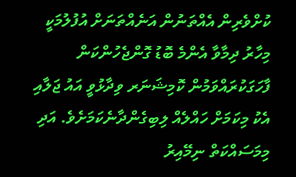ކުށްވެރިން އެއްތަނުން އަނެއްތަނަށް އުފުލުމަކީ މިހާރު ދިމާވާ އެންމެ ބޮޑު ގޮންޖެހުންކަން ފާހަގަކުރައްވަމުން ކޮމިޝަނަރ ވިދާޅުވީ އައު ޖަލާއި އެކު މިކަމަށް ހައްލެއް ލިބިގެންދާނެކަމަށެވެ. އަދި މިމަސައްކަތް ނިމޭއިރު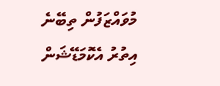މުވައްޒަފުން ތިބޭނެ އިތުރު އެކޮމަޑޭޝަން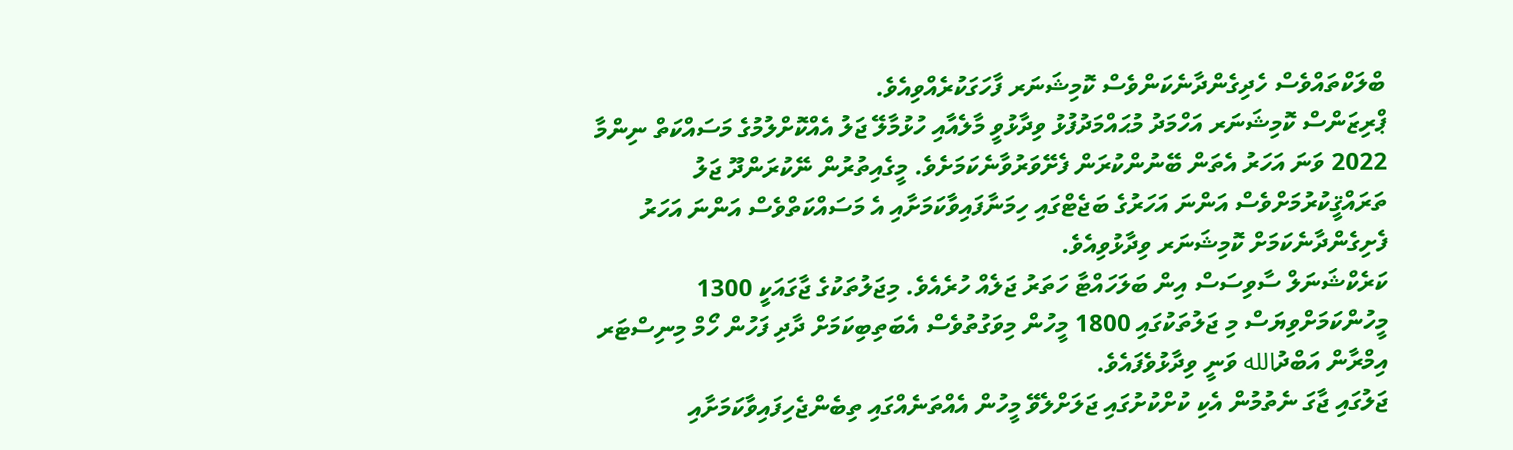ބްލަކްތައްވެސް ހެދިގެންދާނެކަންވެސް ކޮމިޝަނަރ ފާހަގަކުރެއްވިއެވެ.
ޕްރިޒަންސް ކޮމިޝަނަރ އަހްމަދު މުޙައްމަދުފުޅު ވިދާޅުވީ މާލެއާއި ހުޅުމާލޭ ޖަލު އެއްކޮށްލުމުގެ މަސައްކަތް ނިންމާ 2022 ވަނަ އަހަރު އެތަން ބޭނުންކުރަން ފެށޭވަރުވާނެކަމަށެވެ. މީގެއިތުރުން ނޭކުރަންދޫ ޖަލު ތަރައްޤީކުރުމަށްވެސް އަންނަ އަހަރުގެ ބަޖެޓްގައި ހިމަނާފައިވާކަމަށާއި އެ މަސައްކަތްވެސް އަންނަ އަހަރު ފެށިގެންދާނެކަމަށް ކޮމިޝަނަރ ވިދާޅުވިއެވެ.
ކަރެކްޝަނަލް ސާވިސަސް އިން ބަލަހައްޓާ ހަތަރު ޖަލެއް ހުރެއެވެ. މިޖަލުތަކުގެ ޖާގައަކީ 1300 މީހުންކަމަށްވިޔަސް މި ޖަލުތަކުގައި 1800 މީހުން މިވަގުތުވެސް އެބަތިބިކަމަށް ދާދި ފަހުން ހޯމް މިނިސްޓަރ އިމްރާން އަބްދުالله ވަނީ ވިދާޅުވެފައެވެ.
ޖަލުގައި ޖާގަ ނެތުމުން އެކި ކުށްކުށުގައި ޖަލަށްލެވޭ މީހުން އެއްތަނެއްގައި ތިބެންޖެހިފައިވާކަމަށާއި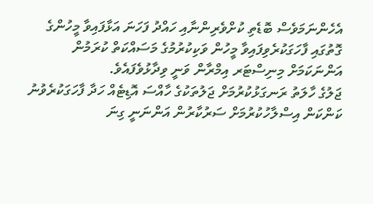އެހެންނަމަވެސް ބޮޑެތި ކުށްވެރިންނާއި ހައްދު ފަހަނަ އަޅާފައިވާ މީހުންގެ ގޮތުގައި ފާހަގަކުރެވިފައިވާ މީހުން ވަކިކުރުމުގެ މަސައްކަތް ކުރަމުން އަންނަކަމަށް މިނިސްޓަރ އިމްރާން ވަނީ ވިދާޅުވެފައެވެ.
ޖަލުގެ ހާލަތު ރަނގަޅުކުރުމަށް ޖަލުތަކުގެ ހާއްސަ އޮޑިޓެއް ހަދާ ފާހަގަކުރެވުނު ކަންކަން އިސްލާހުކުރުމަށް ސަރުކާރުން އަންނަނީ ގިނަ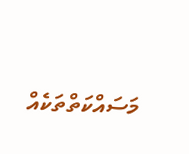މަސައްކަތްތަކެއް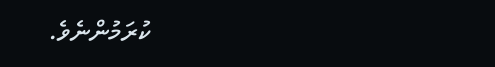ކުރަމުންނެވެ.